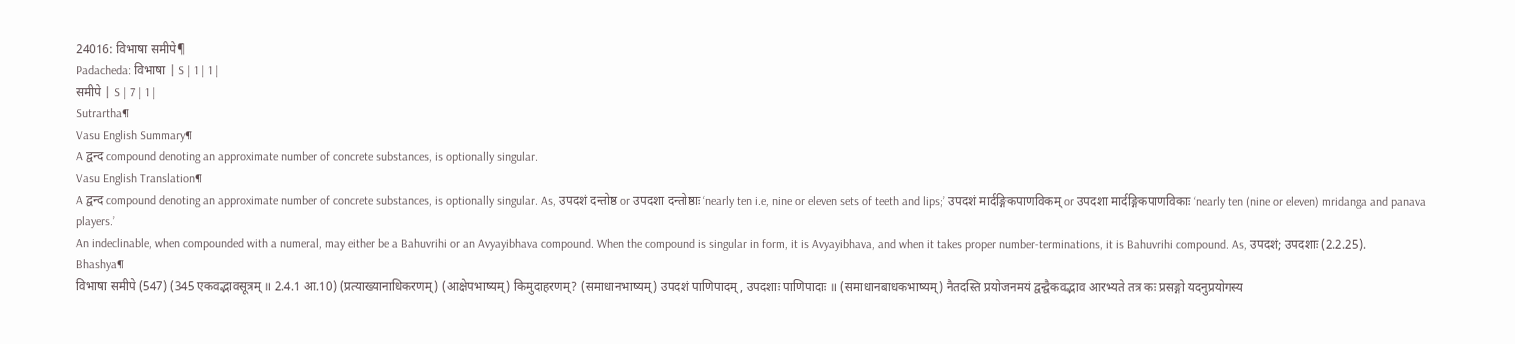24016: विभाषा समीपे¶
Padacheda: विभाषा | S | 1 | 1 |
समीपे | S | 7 | 1 |
Sutrartha¶
Vasu English Summary¶
A द्वन्द compound denoting an approximate number of concrete substances, is optionally singular.
Vasu English Translation¶
A द्वन्द compound denoting an approximate number of concrete substances, is optionally singular. As, उपदशं दन्तोष्ठ or उपदशा दन्तोष्ठाः ‘nearly ten i.e, nine or eleven sets of teeth and lips;’ उपदशं मार्दङ्गिकपाणविकम् or उपदशा मार्दङ्गिकपाणविकाः ‘nearly ten (nine or eleven) mridanga and panava players.’
An indeclinable, when compounded with a numeral, may either be a Bahuvrihi or an Avyayibhava compound. When the compound is singular in form, it is Avyayibhava, and when it takes proper number-terminations, it is Bahuvrihi compound. As, उपदशं; उपदशाः (2.2.25).
Bhashya¶
विभाषा समीपे (547) (345 एकवद्भावसूत्रम् ॥ 2.4.1 आ.10) (प्रत्याख्यानाधिकरणम्) (आक्षेपभाष्यम्) किमुदाहरणम्? (समाधानभाष्यम्) उपदशं पाणिपादम्, उपदशाः पाणिपादाः ॥ (समाधानबाधकभाष्यम्) नैतदस्ति प्रयोजनमयं द्वन्द्वैकवद्भाव आरभ्यते तत्र कः प्रसङ्गो यदनुप्रयोगस्य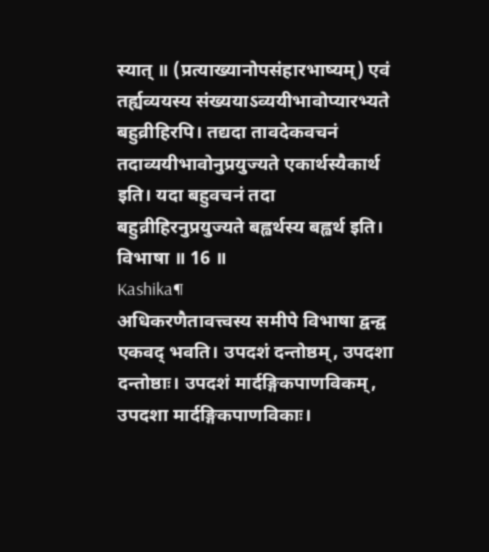स्यात् ॥ (प्रत्याख्यानोपसंहारभाष्यम्) एवं तर्ह्यव्ययस्य संख्ययाऽव्ययीभावोप्यारभ्यते बहुव्रीहिरपि। तद्यदा तावदेकवचनं तदाव्ययीभावोनुप्रयुज्यते एकार्थस्यैकार्थ इति। यदा बहुवचनं तदा बहुव्रीहिरनुप्रयुज्यते बह्वर्थस्य बह्वर्थ इति। विभाषा ॥ 16 ॥
Kashika¶
अधिकरणैतावत्त्वस्य समीपे विभाषा द्वन्द्व एकवद् भवति। उपदशं दन्तोष्ठम्, उपदशा दन्तोष्ठाः। उपदशं मार्दङ्गिकपाणविकम्, उपदशा मार्दङ्गिकपाणविकाः।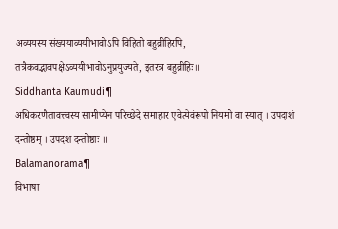अव्ययस्य संख्ययाव्ययीभावोऽपि विहितो बहुव्रीहिरपि, तत्रैकवद्भावपक्षेऽव्ययीभावोऽनुप्रयुज्यते, इतरत्र बहुव्रीहिः॥
Siddhanta Kaumudi¶
अधिकरणैतावत्त्वस्य सामीप्येन परिच्छेदे समाहार एवेत्येवंरूपो नियमो वा स्यात् । उपदाशं दन्तोष्ठम् । उपदश दन्तोष्ठाः ॥
Balamanorama¶
विभाषा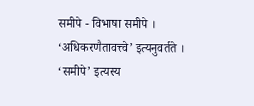समीपे - विभाषा समीपे । ‘अधिकरणैतावत्त्वे’ इत्यनुवर्तते । ‘समीपे’ इत्यस्य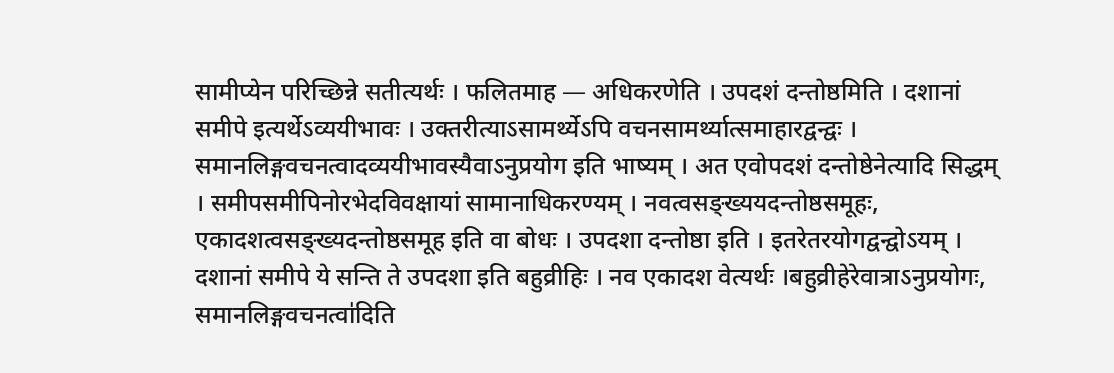सामीप्येन परिच्छिन्ने सतीत्यर्थः । फलितमाह — अधिकरणेति । उपदशं दन्तोष्ठमिति । दशानां समीपे इत्यर्थेऽव्ययीभावः । उक्तरीत्याऽसामर्थ्येऽपि वचनसामर्थ्यात्समाहारद्वन्द्वः । समानलिङ्गवचनत्वादव्ययीभावस्यैवाऽनुप्रयोग इति भाष्यम् । अत एवोपदशं दन्तोष्ठेनेत्यादि सिद्धम् । समीपसमीपिनोरभेदविवक्षायां सामानाधिकरण्यम् । नवत्वसङ्ख्ययदन्तोष्ठसमूहः, एकादशत्वसङ्ख्यदन्तोष्ठसमूह इति वा बोधः । उपदशा दन्तोष्ठा इति । इतरेतरयोगद्वन्द्वोऽयम् । दशानां समीपे ये सन्ति ते उपदशा इति बहुव्रीहिः । नव एकादश वेत्यर्थः ।बहुव्रीहेरेवात्राऽनुप्रयोगः, समानलिङ्गवचनत्वा॑दिति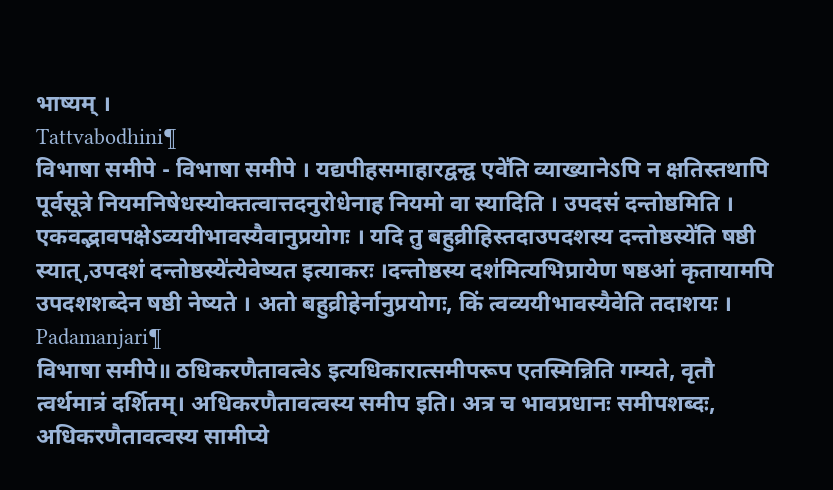भाष्यम् ।
Tattvabodhini¶
विभाषा समीपे - विभाषा समीपे । यद्यपीहसमाहारद्वन्द्व एवे॑ति व्याख्यानेऽपि न क्षतिस्तथापि पूर्वसूत्रे नियमनिषेधस्योक्तत्वात्तदनुरोधेनाह नियमो वा स्यादिति । उपदसं दन्तोष्ठमिति । एकवद्भावपक्षेऽव्ययीभावस्यैवानुप्रयोगः । यदि तु बहुव्रीहिस्तदाउपदशस्य दन्तोष्ठस्ये॑ति षष्ठी स्यात्,उपदशं दन्तोष्ठस्ये॑त्येवेष्यत इत्याकरः ।दन्तोष्ठस्य दश॑मित्यभिप्रायेण षष्ठआं कृतायामपि उपदशशब्देन षष्ठी नेष्यते । अतो बहुव्रीहेर्नानुप्रयोगः, किं त्वव्ययीभावस्यैवेति तदाशयः ।
Padamanjari¶
विभाषा समीपे॥ ठधिकरणैतावत्वेऽ इत्यधिकारात्समीपरूप एतस्मिन्निति गम्यते, वृतौ त्वर्थमात्रं दर्शितम्। अधिकरणैतावत्वस्य समीप इति। अत्र च भावप्रधानः समीपशब्दः, अधिकरणैतावत्वस्य सामीप्ये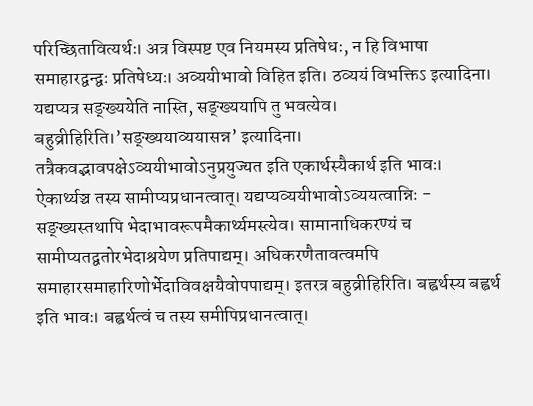परिच्छितावित्यर्थः। अत्र विस्पष्ट एव नियमस्य प्रतिषेधः, न हि विभाषा समाहारद्वन्द्वः प्रतिषेध्यः। अव्ययीभावो विहित इति। ठव्ययं विभक्तिऽ इत्यादिना। यद्यप्यत्र सङ्ख्ययेति नास्ति, सङ्ख्ययापि तु भवत्येव। बहुव्रीहिरिति।’सङ्ख्ययाव्ययासन्न’ इत्यादिना। तत्रैकवद्भावपक्षेऽव्ययीभावोऽनुप्रयुज्यत इति एकार्थस्यैकार्थ इति भावः। ऐकार्थ्यञ्च तस्य सामीप्यप्रधानत्वात्। यद्यप्यव्ययीभावोऽव्ययत्वान्निः - सङ्ख्यस्तथापि भेदाभावरूपमैकार्थ्यमस्त्येव। सामानाधिकरण्यं च सामीप्यतद्वतोरभेदाश्रयेण प्रतिपाद्यम्। अधिकरणैतावत्वमपि समाहारसमाहारिणोर्भेदाविवक्षयैवोपपाद्यम्। इतरत्र बहुव्रीहिरिति। बह्वर्थस्य बह्वर्थ इति भावः। बह्वर्थत्वं च तस्य समीपिप्रधानत्वात्।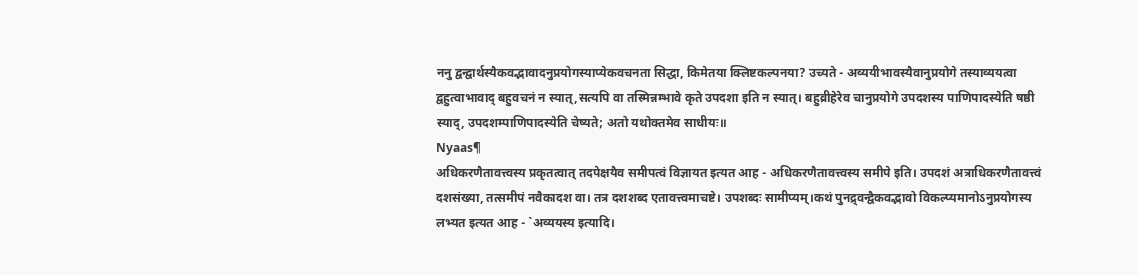ननु द्वन्द्वार्थस्यैकवद्भावादनुप्रयोगस्याप्येकवचनता सिद्धा, किमेतया क्लिष्टकल्पनया? उच्यते - अव्ययीभावस्यैवानुप्रयोगे तस्याव्ययत्वा द्वहुत्वाभावाद् बहुवचनं न स्यात्,सत्यपि वा तस्मिन्नम्भावे कृते उपदशा इति न स्यात्। बहुव्रीहेरेव चानुप्रयोगे उपदशस्य पाणिपादस्येति षष्ठी स्याद्, उपदशम्पाणिपादस्येति चेष्यते; अतो यथोक्तमेव साधीयः॥
Nyaas¶
अधिकरणैतावत्त्वस्य प्रकृतत्वात् तदपेक्षयैव समीपत्वं विज्ञायत इत्यत आह - अधिकरणैतावत्त्वस्य समीपे इति। उपदशं अत्राधिकरणैतावत्त्वं दशसंख्या, तत्समीपं नवैकादश वा। तत्र दशशब्द एतावत्त्वमाचष्टे। उपशब्दः सामीप्यम्।कथं पुनद्र्वन्द्वैकवद्भावो विकल्प्यमानोऽनुप्रयोगस्य लभ्यत इत्यत आह - `अव्ययस्य इत्यादि।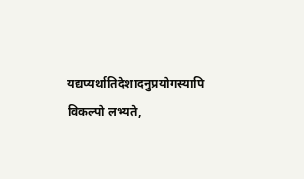यद्यप्यर्थातिदेशादनुप्रयोगस्यापि विकल्पो लभ्यते,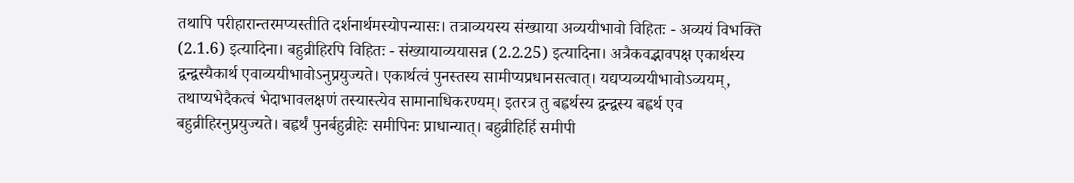तथापि परीहारान्तरमप्यस्तीति दर्शनार्थमस्योपन्यासः। तत्राव्ययस्य संख्याया अव्ययीभावो विहितः - अव्ययं विभक्ति (2.1.6) इत्यादिना। बहुव्रीहिरपि विहितः - संख्यायाव्ययासन्न (2.2.25) इत्यादिना। अत्रैकवद्भावपक्ष एकार्थस्य द्वन्द्वस्यैकार्थ एवाव्ययीभावोऽनुप्रयुज्यते। एकार्थत्वं पुनस्तस्य सामीप्यप्रधानसत्वात्। यद्यप्यव्ययीभावोऽव्ययम्, तथाप्यभेदैकत्वं भेदाभावलक्षणं तस्यास्त्येव सामानाधिकरण्यम्। इतरत्र तु बह्वर्थस्य द्वन्द्वस्य बह्वर्थ एव बहुव्रीहिरनुप्रयुज्यते। बह्वर्थं पुनर्बहुव्रीहेः समीपिनः प्राधान्यात्। बहुव्रीहिर्हि समीपी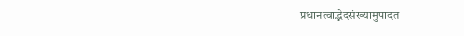प्रधानत्वाद्भेदसंख्यामुपादत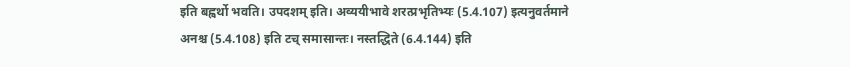इति बह्वर्थो भवति। उपदशम् इति। अव्ययीभावे शरत्प्रभृतिभ्यः (5.4.107) इत्यनुवर्तमाने अनश्च (5.4.108) इति टच् समासान्तः। नस्तद्धिते (6.4.144) इति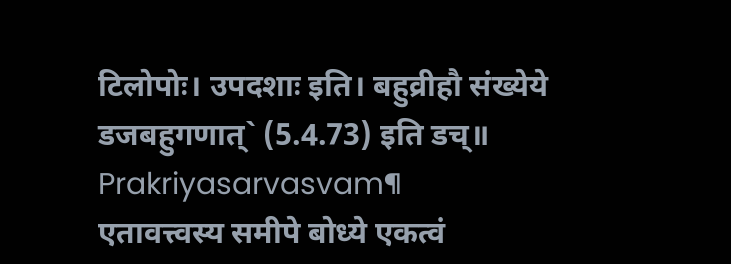टिलोपोः। उपदशाः इति। बहुव्रीहौ संख्येये डजबहुगणात्` (5.4.73) इति डच्॥
Prakriyasarvasvam¶
एतावत्त्वस्य समीपे बोध्ये एकत्वं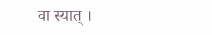वा स्यात् ।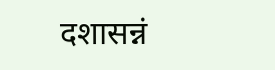दशासन्नं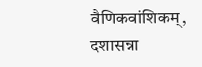वैणिकवांशिकम्, दशासन्ना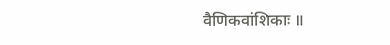वैणिकवांशिकाः ॥